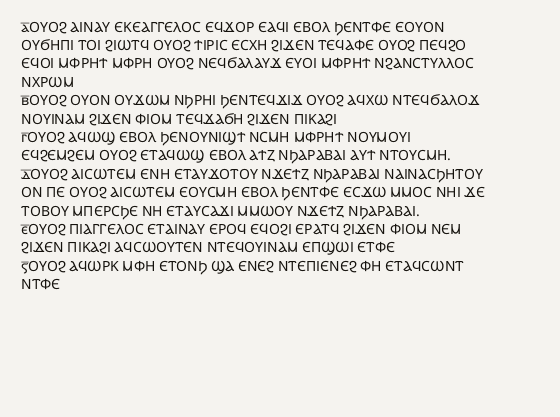ⲁ̅ⲞⲨⲞϨ ⲀⲒⲚⲀⲨ ⲈⲔⲈⲀⲄⲄⲈⲖⲞⲤ ⲈϤϪⲞⲢ ⲈⲀϤⲒ ⲈⲂⲞⲖ ϦⲈⲚⲦⲪⲈ ⲈⲞⲨⲞⲚ ⲞⲨϬⲎⲠⲒ ⲦⲞⲒ ϨⲒⲰⲦϤ ⲞⲨⲞϨ ϮⲒⲢⲒⲤ ⲈⲤⲬⲎ ϨⲒϪⲈⲚ ⲦⲈϤⲀⲪⲈ ⲞⲨⲞϨ ⲠⲈϤϨⲞ ⲈϤⲞⲒ ⲘⲪⲢⲎϮ ⲘⲪⲢⲎ ⲞⲨⲞϨ ⲚⲈϤϬⲀⲖⲀⲨϪ ⲈⲨⲞⲒ ⲘⲪⲢⲎϮ ⲚϨⲀⲚⲤⲦⲨⲖⲖⲞⲤ ⲚⲬⲢⲰⲘ
ⲃ̅ⲞⲨⲞϨ ⲞⲨⲞⲚ ⲞⲨϪⲰⲘ ⲚϦⲢⲎⲒ ϦⲈⲚⲦⲈϤϪⲒϪ ⲞⲨⲞϨ ⲀϤⲬⲰ ⲚⲦⲈϤϬⲀⲖⲞϪ ⲚⲞⲨⲒⲚⲀⲘ ϨⲒϪⲈⲚ ⲪⲒⲞⲘ ⲦⲈϤϪⲀϬⲎ ϨⲒϪⲈⲚ ⲠⲒⲔⲀϨⲒ
ⲅ̅ⲞⲨⲞϨ ⲀϤⲰϢ ⲈⲂⲞⲖ ϦⲈⲚⲞⲨⲚⲒϢϮ ⲚⲤⲘⲎ ⲘⲪⲢⲎϮ ⲚⲞⲨⲘⲞⲨⲒ ⲈϤϨⲈⲘϨⲈⲘ ⲞⲨⲞϨ ⲈⲦⲀϤⲰϢ ⲈⲂⲞⲖ ⲀϮⲌ ⲚϦⲀⲢⲀⲂⲀⲒ ⲀⲨϮ ⲚⲦⲞⲨⲤⲘⲎ.
ⲇ̅ⲞⲨⲞϨ ⲀⲒⲤⲰⲦⲈⲘ ⲈⲚⲎ ⲈⲦⲀⲨϪⲞⲦⲞⲨ ⲚϪⲈϮⲌ ⲚϦⲀⲢⲀⲂⲀⲒ ⲚⲀⲒⲚⲀⲤϦⲎⲦⲞⲨ ⲞⲚ ⲠⲈ ⲞⲨⲞϨ ⲀⲒⲤⲰⲦⲈⲘ ⲈⲞⲨⲤⲘⲎ ⲈⲂⲞⲖ ϦⲈⲚⲦⲪⲈ ⲈⲤϪⲰ ⲘⲘⲞⲤ ⲚⲎⲒ ϪⲈ ⲦⲞⲂⲞⲨ ⲘⲠⲈⲢⲤϦⲈ ⲚⲎ ⲈⲦⲀⲨⲤⲀϪⲒ ⲘⲘⲰⲞⲨ ⲚϪⲈϮⲌ ⲚϦⲀⲢⲀⲂⲀⲒ.
ⲉ̅ⲞⲨⲞϨ ⲠⲒⲀⲄⲄⲈⲖⲞⲤ ⲈⲦⲀⲒⲚⲀⲨ ⲈⲢⲞϤ ⲈϤⲞϨⲒ ⲈⲢⲀⲦϤ ϨⲒϪⲈⲚ ⲪⲒⲞⲘ ⲚⲈⲘ ϨⲒϪⲈⲚ ⲠⲒⲔⲀϨⲒ ⲀϤⲤⲰⲞⲨⲦⲈⲚ ⲚⲦⲈϤⲞⲨⲒⲚⲀⲘ ⲈⲠϢⲰⲒ ⲈⲦⲪⲈ
ⲋ̅ⲞⲨⲞϨ ⲀϤⲰⲢⲔ ⲘⲪⲎ ⲈⲦⲞⲚϦ ϢⲀ ⲈⲚⲈϨ ⲚⲦⲈⲠⲒⲈⲚⲈϨ ⲪⲎ ⲈⲦⲀϤⲤⲰⲚⲦ ⲚⲦⲪⲈ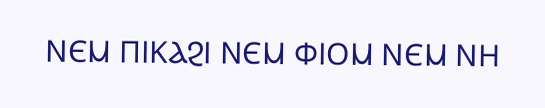ⲚⲈⲘ ⲠⲒⲔⲀϨⲒ ⲚⲈⲘ ⲪⲒⲞⲘ ⲚⲈⲘ ⲚⲎ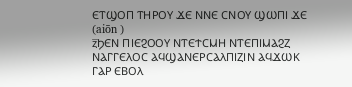ⲈⲦϢⲞⲠ ⲦⲎⲢⲞⲨ ϪⲈ ⲚⲚⲈ ⲤⲚⲞⲨ ϢⲰⲠⲒ ϪⲈ (aiōn )
ⲍ̅ϦⲈⲚ ⲠⲒⲈϨⲞⲞⲨ ⲚⲦⲈϮⲤⲘⲎ ⲚⲦⲈⲠⲒⲘⲀϨⲌ ⲚⲀⲄⲄⲈⲖⲞⲤ ⲀϤϢⲀⲚⲈⲢⲤⲀⲖⲠⲒⲌⲒⲚ ⲀϤϪⲰⲔ ⲄⲀⲢ ⲈⲂⲞⲖ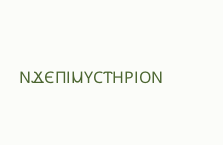ⲚϪⲈⲠⲒⲘⲨⲤⲦⲎⲢⲒⲞⲚ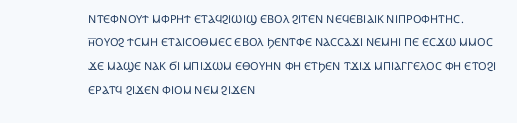ⲚⲦⲈⲪⲚⲞⲨϮ ⲘⲪⲢⲎϮ ⲈⲦⲀϤϨⲒⲰⲒϢ ⲈⲂⲞⲖ ϨⲒⲦⲈⲚ ⲚⲈϤⲈⲂⲒⲀⲒⲔ ⲚⲒⲠⲢⲞⲪⲎⲦⲎⲤ.
ⲏ̅ⲞⲨⲞϨ ϮⲤⲘⲎ ⲈⲦⲀⲒⲤⲞⲐⲘⲈⲤ ⲈⲂⲞⲖ ϦⲈⲚⲦⲪⲈ ⲚⲀⲤⲤⲀϪⲒ ⲚⲈⲘⲎⲒ ⲠⲈ ⲈⲤϪⲰ ⲘⲘⲞⲤ ϪⲈ ⲘⲀϢⲈ ⲚⲀⲔ ϬⲒ ⲘⲠⲒϪⲰⲘ ⲈⲐⲞⲨⲎⲚ ⲪⲎ ⲈⲦϦⲈⲚ ⲦϪⲒϪ ⲘⲠⲒⲀⲄⲄⲈⲖⲞⲤ ⲪⲎ ⲈⲦⲞϨⲒ ⲈⲢⲀⲦϤ ϨⲒϪⲈⲚ ⲪⲒⲞⲘ ⲚⲈⲘ ϨⲒϪⲈⲚ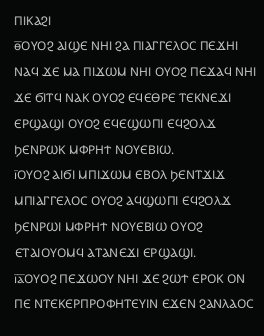ⲠⲒⲔⲀϨⲒ
ⲑ̅ⲞⲨⲞϨ ⲀⲒϢⲈ ⲚⲎⲒ ϨⲀ ⲠⲒⲀⲄⲄⲈⲖⲞⲤ ⲠⲈϪⲎⲒ ⲚⲀϤ ϪⲈ ⲘⲀ ⲠⲒϪⲰⲘ ⲚⲎⲒ ⲞⲨⲞϨ ⲠⲈϪⲀϤ ⲚⲎⲒ ϪⲈ ϬⲒⲦϤ ⲚⲀⲔ ⲞⲨⲞϨ ⲈϤⲈⲐⲢⲈ ⲦⲈⲔⲚⲈϪⲒ ⲈⲢϢⲀϢⲒ ⲞⲨⲞϨ ⲈϤⲈϢⲰⲠⲒ ⲈϤϨⲞⲖϪ ϦⲈⲚⲢⲰⲔ ⲘⲪⲢⲎϮ ⲚⲞⲨⲈⲂⲒⲰ.
ⲓ̅ⲞⲨⲞϨ ⲀⲒϬⲒ ⲘⲠⲒϪⲰⲘ ⲈⲂⲞⲖ ϦⲈⲚⲦϪⲒϪ ⲘⲠⲒⲀⲄⲄⲈⲖⲞⲤ ⲞⲨⲞϨ ⲀϤϢⲰⲠⲒ ⲈϤϨⲞⲖϪ ϦⲈⲚⲢⲰⲒ ⲘⲪⲢⲎϮ ⲚⲞⲨⲈⲂⲒⲰ ⲞⲨⲞϨ ⲈⲦⲀⲒⲞⲨⲞⲘϤ ⲀⲦⲀⲚⲈϪⲒ ⲈⲢϢⲀϢⲒ.
ⲓ̅ⲁ̅ⲞⲨⲞϨ ⲠⲈϪⲰⲞⲨ ⲚⲎⲒ ϪⲈ ϨⲰϮ ⲈⲢⲞⲔ ⲞⲚ ⲠⲈ ⲚⲦⲈⲔⲈⲢⲠⲢⲞⲪⲎⲦⲈⲨⲒⲚ ⲈϪⲈⲚ ϨⲀⲚⲖⲀⲞⲤ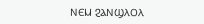ⲚⲈⲘ ϨⲀⲚϢⲖⲞⲖ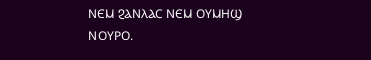ⲚⲈⲘ ϨⲀⲚⲖⲀⲤ ⲚⲈⲘ ⲞⲨⲘⲎϢ ⲚⲞⲨⲢⲞ.